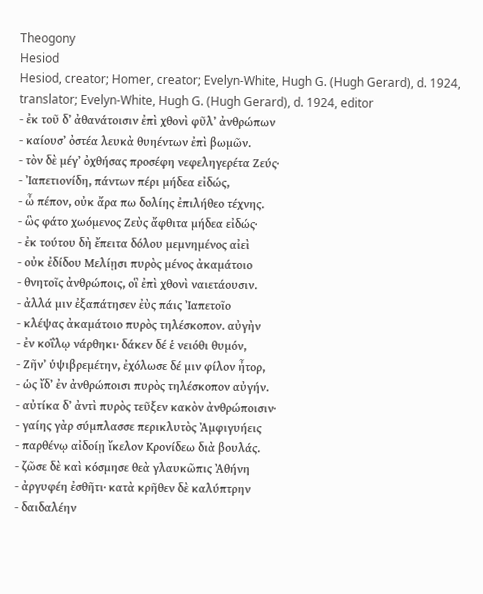Theogony
Hesiod
Hesiod, creator; Homer, creator; Evelyn-White, Hugh G. (Hugh Gerard), d. 1924, translator; Evelyn-White, Hugh G. (Hugh Gerard), d. 1924, editor
- ἐκ τοῦ δʼ ἀθανάτοισιν ἐπὶ χθονὶ φῦλʼ ἀνθρώπων
- καίουσʼ ὀστέα λευκὰ θυηέντων ἐπὶ βωμῶν.
- τὸν δὲ μέγʼ ὀχθήσας προσέφη νεφεληγερέτα Ζεύς·
- Ἰαπετιονίδη, πάντων πέρι μήδεα εἰδώς,
- ὦ πέπον, οὐκ ἄρα πω δολίης ἐπιλήθεο τέχνης.
- ὣς φάτο χωόμενος Ζεὺς ἄφθιτα μήδεα εἰδώς·
- ἐκ τούτου δὴ ἔπειτα δόλου μεμνημένος αἰεὶ
- οὐκ ἐδίδου Μελίῃσι πυρὸς μένος ἀκαμάτοιο
- θνητοῖς ἀνθρώποις, οἳ ἐπὶ χθονὶ ναιετάουσιν.
- ἀλλά μιν ἐξαπάτησεν ἐὺς πάις Ἰαπετοῖο
- κλέψας ἀκαμάτοιο πυρὸς τηλέσκοπον. αὐγὴν
- ἐν κοΐλῳ νάρθηκι· δάκεν δέ ἑ νειόθι θυμόν,
- Ζῆνʼ ὑψιβρεμέτην, ἐχόλωσε δέ μιν φίλον ἦτορ,
- ὡς ἴδʼ ἐν ἀνθρώποισι πυρὸς τηλέσκοπον αὐγήν.
- αὐτίκα δʼ ἀντὶ πυρὸς τεῦξεν κακὸν ἀνθρώποισιν·
- γαίης γὰρ σύμπλασσε περικλυτὸς Ἀμφιγυήεις
- παρθένῳ αἰδοίῃ ἴκελον Κρονίδεω διὰ βουλάς.
- ζῶσε δὲ καὶ κόσμησε θεὰ γλαυκῶπις Ἀθήνη
- ἀργυφέη ἐσθῆτι· κατὰ κρῆθεν δὲ καλύπτρην
- δαιδαλέην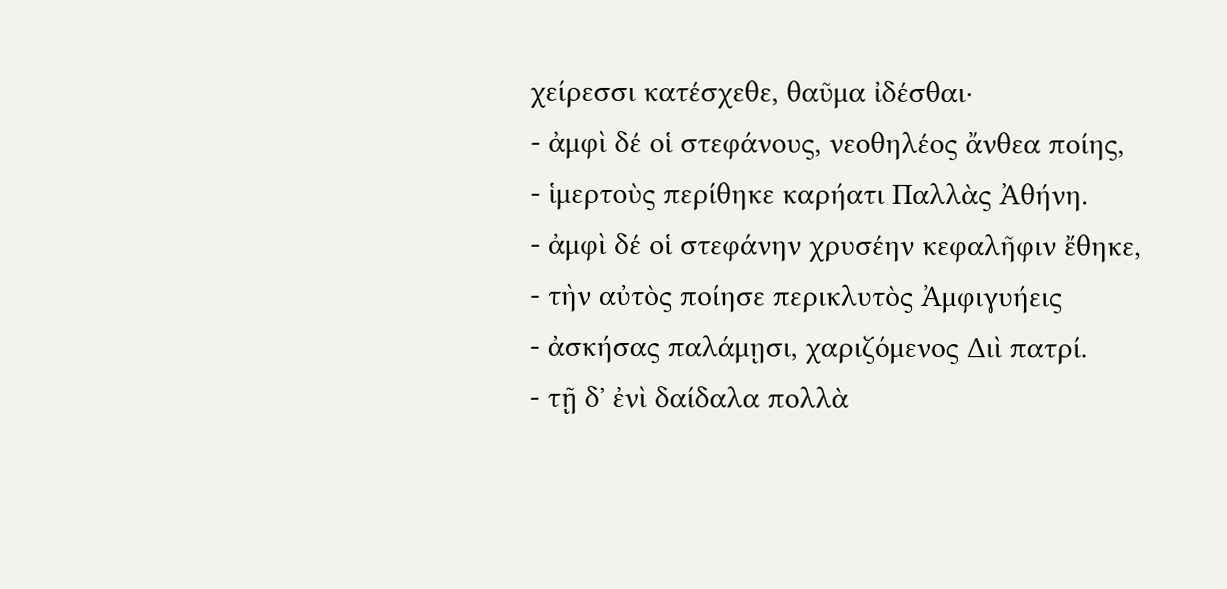χείρεσσι κατέσχεθε, θαῦμα ἰδέσθαι·
- ἀμφὶ δέ οἱ στεφάνους, νεοθηλέος ἄνθεα ποίης,
- ἱμερτοὺς περίθηκε καρήατι Παλλὰς Ἀθήνη.
- ἀμφὶ δέ οἱ στεφάνην χρυσέην κεφαλῆφιν ἔθηκε,
- τὴν αὐτὸς ποίησε περικλυτὸς Ἀμφιγυήεις
- ἀσκήσας παλάμῃσι, χαριζόμενος Διὶ πατρί.
- τῇ δʼ ἐνὶ δαίδαλα πολλὰ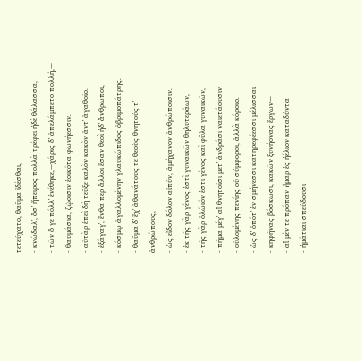τετεύχατο, θαῦμα ἰδέσθαι,
- κνώδαλʼ, ὅσʼ ἤπειρος πολλὰ τρέφει ἠδὲ θάλασσα,
- τῶν ὅ γε πόλλʼ ἐνέθηκε,—χάρις δʼ ἀπελάμπετο πολλή,—
- θαυμάσια, ζῴοισιν ἐοικότα φωνήεσσιν.
- αὐτὰρ ἐπεὶ δὴ τεῦξε καλὸν κακὸν ἀντʼ ἀγαθοῖο.
- ἐξάγαγʼ, ἔνθα περ ἄλλοι ἔσαν θεοὶ ἠδʼ ἄνθρωποι,
- κόσμῳ ἀγαλλομένην γλαυκώπιδος ὀβριμοπάτρης.
- θαῦμα δʼ ἔχʼ ἀθανάτους τε θεοὺς θνητούς τʼ ἀνθρώπους,
- ὡς εἶδον δόλον αἰπύν, ἀμήχανον ἀνθρώποισιν.
- ἐκ τῆς γὰρ γένος ἐστὶ γυναικῶν θηλυτεράων,
- τῆς γὰρ ὀλώιόν ἐστι γένος καὶ φῦλα γυναικῶν,
- πῆμα μέγʼ αἳ θνητοῖσι μετʼ ἀνδράσι ναιετάουσιν
- οὐλομένης πενίης οὐ σύμφοροι, ἀλλὰ κόροιο.
- ὡς δʼ ὁπότʼ ἐν σμήνεσσι κατηρεφέεσσι μέλισσαι
- κηφῆνας βόσκωσι, κακῶν ξυνήονας ἔργων—
- αἳ μέν τε πρόπαν ἦμαρ ἐς ἠέλιον καταδύντα
- ἠμάτιαι σπεύδουσι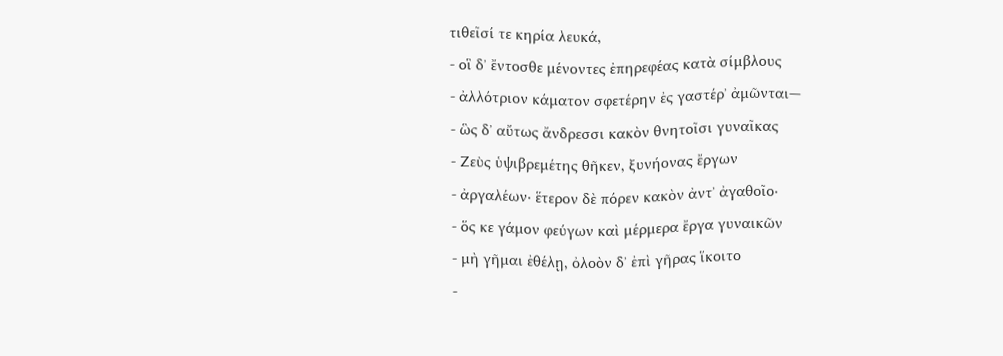τιθεῖσί τε κηρία λευκά,
- οἳ δʼ ἔντοσθε μένοντες ἐπηρεφέας κατὰ σίμβλους
- ἀλλότριον κάματον σφετέρην ἐς γαστέρʼ ἀμῶνται—
- ὣς δʼ αὔτως ἄνδρεσσι κακὸν θνητοῖσι γυναῖκας
- Ζεὺς ὑψιβρεμέτης θῆκεν, ξυνήονας ἔργων
- ἀργαλέων· ἕτερον δὲ πόρεν κακὸν ἀντʼ ἀγαθοῖο·
- ὅς κε γάμον φεύγων καὶ μέρμερα ἔργα γυναικῶν
- μὴ γῆμαι ἐθέλῃ, ὀλοὸν δʼ ἐπὶ γῆρας ἵκοιτο
-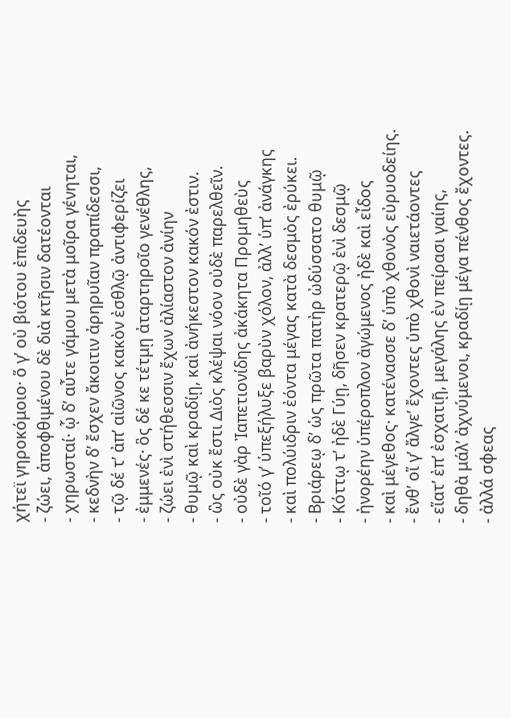χήτεϊ γηροκόμοιο· ὅ γʼ οὐ βιότου ἐπιδευὴς
- ζώει, ἀποφθιμένου δὲ διὰ κτῆσιν δατέονται
- χηρωσταί· ᾧ δʼ αὖτε γάμου μετὰ μοῖρα γένηται,
- κεδνὴν δʼ ἔσχεν ἄκοιτιν ἀρηρυῖαν πραπίδεσσι,
- τῷ δέ τʼ ἀπʼ αἰῶνος κακὸν ἐσθλῷ ἀντιφερίζει
- ἐμμενές· ὃς δέ κε τέτμῃ ἀταρτηροῖο γενέθλης,
- ζώει ἐνὶ στήθεσσιν ἔχων ἀλίαστον ἀνίην
- θυμῷ καὶ κραδίῃ, καὶ ἀνήκεστον κακόν ἐστιν.
- ὣς οὐκ ἔστι Διὸς κλέψαι νόον οὐδὲ παρελθεῖν.
- οὐδὲ γὰρ Ἰαπετιονίδης ἀκάκητα Προμηθεὺς
- τοῖό γʼ ὑπεξήλυξε βαρὺν χόλον, ἀλλʼ ὑπʼ ἀνάγκης
- καὶ πολύιδριν ἐόντα μέγας κατὰ δεσμὸς ἐρύκει.
- Βριάρεῳ δʼ ὡς πρῶτα πατὴρ ὠδύσσατο θυμῷ
- Κόττῳ τʼ ἠδὲ Γύῃ, δῆσεν κρατερῷ ἐνὶ δεσμῷ
- ἠνορέην ὑπέροπλον ἀγώμενος ἠδὲ καὶ εἶδος
- καὶ μέγεθος· κατένασσε δʼ ὑπὸ χθονὸς εὐρυοδείης.
- ἔνθʼ οἵ γʼ ἄλγεʼ ἔχοντες ὑπὸ χθονὶ ναιετάοντες
- εἵατʼ ἐπʼ ἐσχατιῇ, μεγάλης ἐν πείρασι γαίης,
- δηθὰ μάλʼ ἀχνύμενοι, κραδίῃ μέγα πένθος ἔχοντες.
- ἀλλά σφεας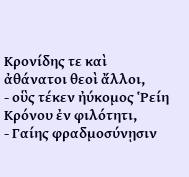Κρονίδης τε καὶ ἀθάνατοι θεοὶ ἄλλοι,
- οὓς τέκεν ἠύκομος Ῥείη Κρόνου ἐν φιλότητι,
- Γαίης φραδμοσύνῃσιν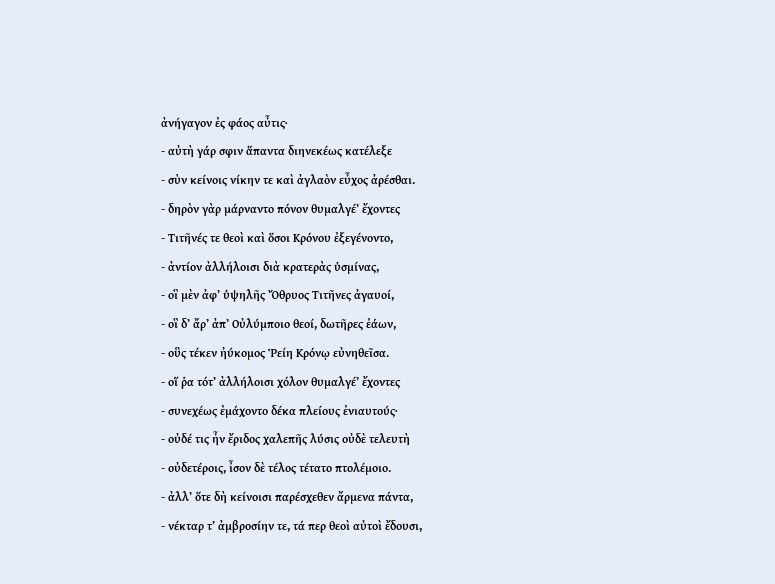ἀνήγαγον ἐς φάος αὖτις·
- αὐτὴ γάρ σφιν ἅπαντα διηνεκέως κατέλεξε
- σὺν κείνοις νίκην τε καὶ ἀγλαὸν εὖχος ἀρέσθαι.
- δηρὸν γὰρ μάρναντο πόνον θυμαλγέʼ ἔχοντες
- Τιτῆνές τε θεοὶ καὶ ὅσοι Κρόνου ἐξεγένοντο,
- ἀντίον ἀλλήλοισι διὰ κρατερὰς ὑσμίνας,
- οἳ μὲν ἀφʼ ὑψηλῆς Ὄθρυος Τιτῆνες ἀγαυοί,
- οἳ δʼ ἄρʼ ἀπʼ Οὐλύμποιο θεοί, δωτῆρες ἐάων,
- οὓς τέκεν ἠύκομος Ῥείη Κρόνῳ εὐνηθεῖσα.
- οἵ ῥα τότʼ ἀλλήλοισι χόλον θυμαλγέʼ ἔχοντες
- συνεχέως ἐμάχοντο δέκα πλείους ἐνιαυτούς·
- οὐδέ τις ἦν ἔριδος χαλεπῆς λύσις οὐδὲ τελευτὴ
- οὐδετέροις, ἶσον δὲ τέλος τέτατο πτολέμοιο.
- ἀλλʼ ὅτε δὴ κείνοισι παρέσχεθεν ἄρμενα πάντα,
- νέκταρ τʼ ἀμβροσίην τε, τά περ θεοὶ αὐτοὶ ἔδουσι,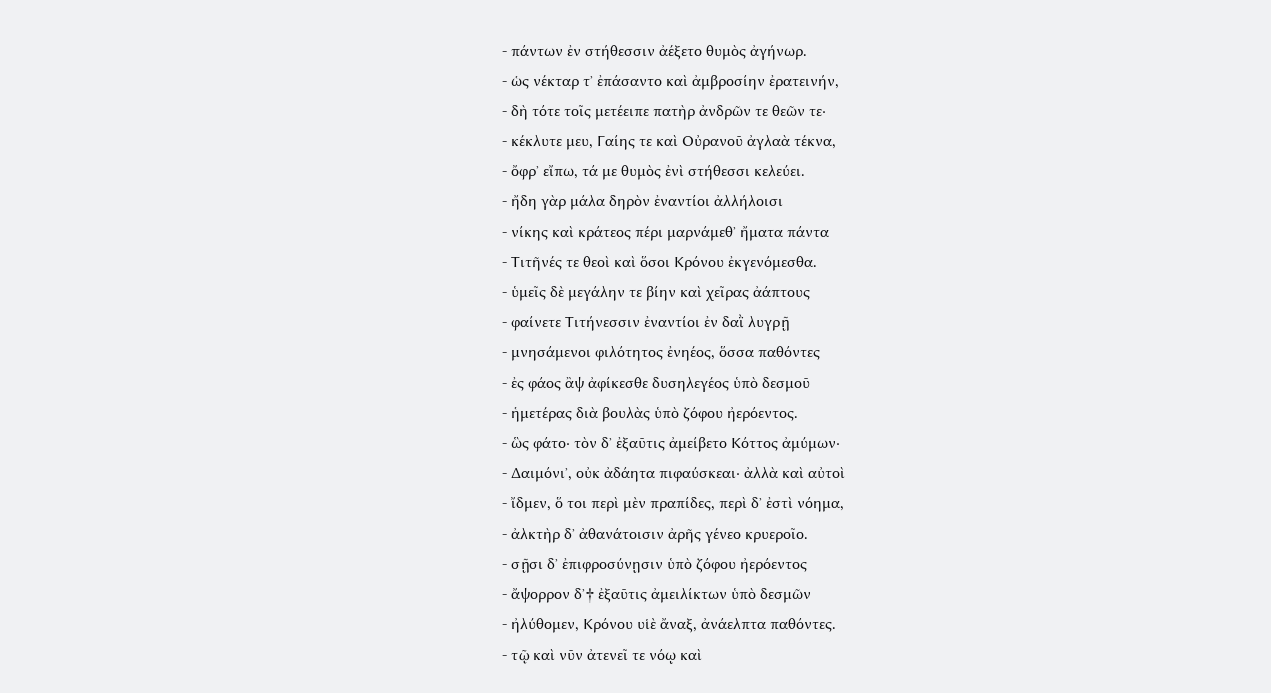- πάντων ἐν στήθεσσιν ἀέξετο θυμὸς ἀγήνωρ.
- ὡς νέκταρ τʼ ἐπάσαντο καὶ ἀμβροσίην ἐρατεινήν,
- δὴ τότε τοῖς μετέειπε πατὴρ ἀνδρῶν τε θεῶν τε·
- κέκλυτε μευ, Γαίης τε καὶ Οὐρανοῦ ἀγλαὰ τέκνα,
- ὄφρʼ εἴπω, τά με θυμὸς ἐνὶ στήθεσσι κελεύει.
- ἤδη γὰρ μάλα δηρὸν ἐναντίοι ἀλλήλοισι
- νίκης καὶ κράτεος πέρι μαρνάμεθʼ ἤματα πάντα
- Τιτῆνές τε θεοὶ καὶ ὅσοι Κρόνου ἐκγενόμεσθα.
- ὑμεῖς δὲ μεγάλην τε βίην καὶ χεῖρας ἀάπτους
- φαίνετε Τιτήνεσσιν ἐναντίοι ἐν δαῒ λυγρῇ
- μνησάμενοι φιλότητος ἐνηέος, ὅσσα παθόντες
- ἐς φάος ἂψ ἀφίκεσθε δυσηλεγέος ὑπὸ δεσμοῦ
- ἡμετέρας διὰ βουλὰς ὑπὸ ζόφου ἠερόεντος.
- ὣς φάτο· τὸν δʼ ἐξαῦτις ἀμείβετο Κόττος ἀμύμων·
- Δαιμόνιʼ, οὐκ ἀδάητα πιφαύσκεαι· ἀλλὰ καὶ αὐτοὶ
- ἴδμεν, ὅ τοι περὶ μὲν πραπίδες, περὶ δʼ ἐστὶ νόημα,
- ἀλκτὴρ δʼ ἀθανάτοισιν ἀρῆς γένεο κρυεροῖο.
- σῇσι δʼ ἐπιφροσύνῃσιν ὑπὸ ζόφου ἠερόεντος
- ἄψορρον δʼ† ἐξαῦτις ἀμειλίκτων ὑπὸ δεσμῶν
- ἠλύθομεν, Κρόνου υἱὲ ἄναξ, ἀνάελπτα παθόντες.
- τῷ καὶ νῦν ἀτενεῖ τε νόῳ καὶ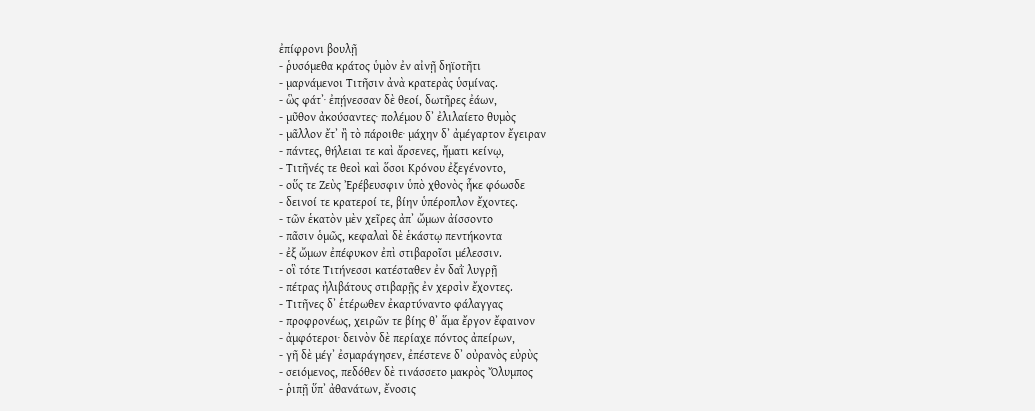ἐπίφρονι βουλῇ
- ῥυσόμεθα κράτος ὑμὸν ἐν αἰνῇ δηϊοτῆτι
- μαρνάμενοι Τιτῆσιν ἀνὰ κρατερὰς ὑσμίνας.
- ὣς φάτʼ· ἐπῄνεσσαν δὲ θεοί, δωτῆρες ἐάων,
- μῦθον ἀκούσαντες· πολέμου δʼ ἐλιλαίετο θυμὸς
- μᾶλλον ἔτʼ ἢ τὸ πάροιθε· μάχην δʼ ἀμέγαρτον ἔγειραν
- πάντες, θήλειαι τε καὶ ἄρσενες, ἤματι κείνῳ,
- Τιτῆνές τε θεοὶ καὶ ὅσοι Κρόνου ἐξεγένοντο,
- οὕς τε Ζεὺς Ἐρέβευσφιν ὑπὸ χθονὸς ἧκε φόωσδε
- δεινοί τε κρατεροί τε, βίην ὑπέροπλον ἔχοντες.
- τῶν ἑκατὸν μὲν χεῖρες ἀπʼ ὤμων ἀίσσοντο
- πᾶσιν ὁμῶς, κεφαλαὶ δὲ ἑκάστῳ πεντήκοντα
- ἐξ ὤμων ἐπέφυκον ἐπὶ στιβαροῖσι μέλεσσιν.
- οἳ τότε Τιτήνεσσι κατέσταθεν ἐν δαῒ λυγρῇ
- πέτρας ἠλιβάτους στιβαρῇς ἐν χερσὶν ἔχοντες.
- Τιτῆνες δʼ ἑτέρωθεν ἐκαρτύναντο φάλαγγας
- προφρονέως, χειρῶν τε βίης θʼ ἅμα ἔργον ἔφαινον
- ἀμφότεροι· δεινὸν δὲ περίαχε πόντος ἀπείρων,
- γῆ δὲ μέγʼ ἐσμαράγησεν, ἐπέστενε δʼ οὐρανὸς εὐρὺς
- σειόμενος, πεδόθεν δὲ τινάσσετο μακρὸς Ὄλυμπος
- ῥιπῇ ὕπʼ ἀθανάτων, ἔνοσις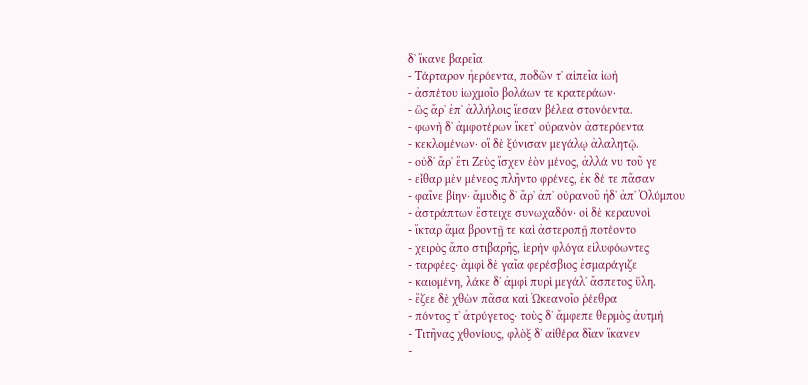δʼ ἵκανε βαρεῖα
- Τάρταρον ἠερόεντα, ποδῶν τʼ αἰπεῖα ἰωὴ
- ἀσπέτου ἰωχμοῖο βολάων τε κρατεράων·
- ὣς ἄρʼ ἐπʼ ἀλλήλοις ἵεσαν βέλεα στονόεντα.
- φωνὴ δʼ ἀμφοτέρων ἵκετʼ οὐρανὸν ἀστερόεντα
- κεκλομένων· οἳ δὲ ξύνισαν μεγάλῳ ἀλαλητῷ.
- οὐδʼ ἄρʼ ἔτι Ζεὺς ἴσχεν ἑὸν μένος, ἀλλά νυ τοῦ γε
- εἶθαρ μὲν μένεος πλῆντο φρένες, ἐκ δέ τε πᾶσαν
- φαῖνε βίην· ἄμυδις δʼ ἄρʼ ἀπʼ οὐρανοῦ ἠδʼ ἀπʼ Ὀλύμπου
- ἀστράπτων ἔστειχε συνωχαδόν· οἱ δὲ κεραυνοὶ
- ἴκταρ ἅμα βροντῇ τε καὶ ἀστεροπῇ ποτέοντο
- χειρὸς ἄπο στιβαρῆς, ἱερὴν φλόγα εἰλυφόωντες
- ταρφέες· ἀμφὶ δὲ γαῖα φερέσβιος ἐσμαράγιζε
- καιομένη, λάκε δʼ ἀμφὶ πυρὶ μεγάλʼ ἄσπετος ὕλη.
- ἔζεε δὲ χθὼν πᾶσα καὶ Ὠκεανοῖο ῥέεθρα
- πόντος τʼ ἀτρύγετος· τοὺς δʼ ἄμφεπε θερμὸς ἀυτμὴ
- Τιτῆνας χθονίους, φλὸξ δʼ αἰθέρα δῖαν ἵκανεν
-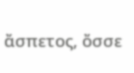ἄσπετος, ὄσσε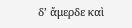δʼ ἄμερδε καὶ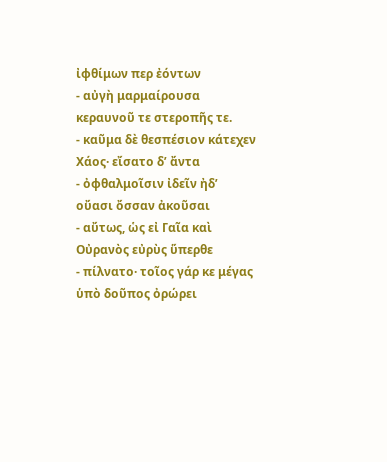ἰφθίμων περ ἐόντων
- αὐγὴ μαρμαίρουσα κεραυνοῦ τε στεροπῆς τε.
- καῦμα δὲ θεσπέσιον κάτεχεν Χάος· εἴσατο δʼ ἄντα
- ὀφθαλμοῖσιν ἰδεῖν ἠδʼ οὔασι ὄσσαν ἀκοῦσαι
- αὔτως, ὡς εἰ Γαῖα καὶ Οὐρανὸς εὐρὺς ὕπερθε
- πίλνατο· τοῖος γάρ κε μέγας ὑπὸ δοῦπος ὀρώρει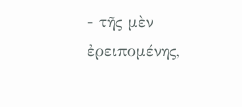- τῆς μὲν ἐρειπομένης,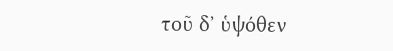τοῦ δʼ ὑψόθεν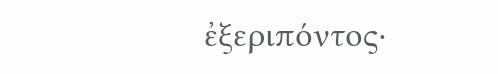ἐξεριπόντος·